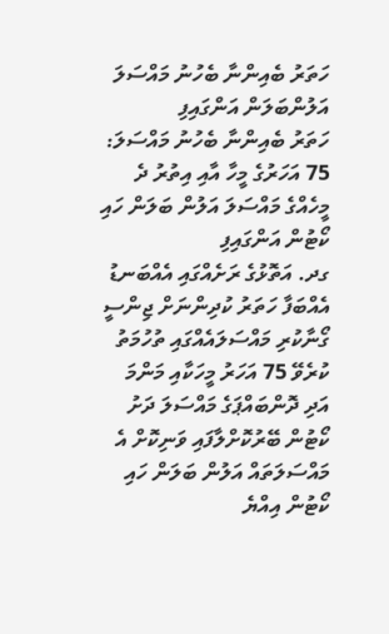ހަތަރު ބެއިންނާ ބެހުނު މައްސަލަ އަލުންބަލަން އަންގައިފި
ހަތަރު ބެއިންނާ ބެހުނު މައްސަލަ: 75 އަހަރުގެ މީހާ އާއި އިތުރު ދެ މީހެއްގެ މައްސަލަ އަލުން ބަލަން ހައި ކޯޓުން އަންގައިފި
ގދ. އަތޮޅުގެ ރަށެއްގައި އެއްބަނޑު އެއްބަފާ ހަތަރު ކުދިންނަށް ޖިންސީ ގޯނާކުރި މައްސަލައެއްގައި ތުހުމަތު ކުރެވޭ 75 އަހަރު މީހަކާއި މަންމަ އަދި ދޮންބައްޕަގެ މައްސަލަ ދަށު ކޯޓުން ބޭރުކޮށްލާފައި ވަނިކޮށް އެ މައްސަލަތައް އަލުން ބަލަން ހައި ކޯޓުން އިއްޔެ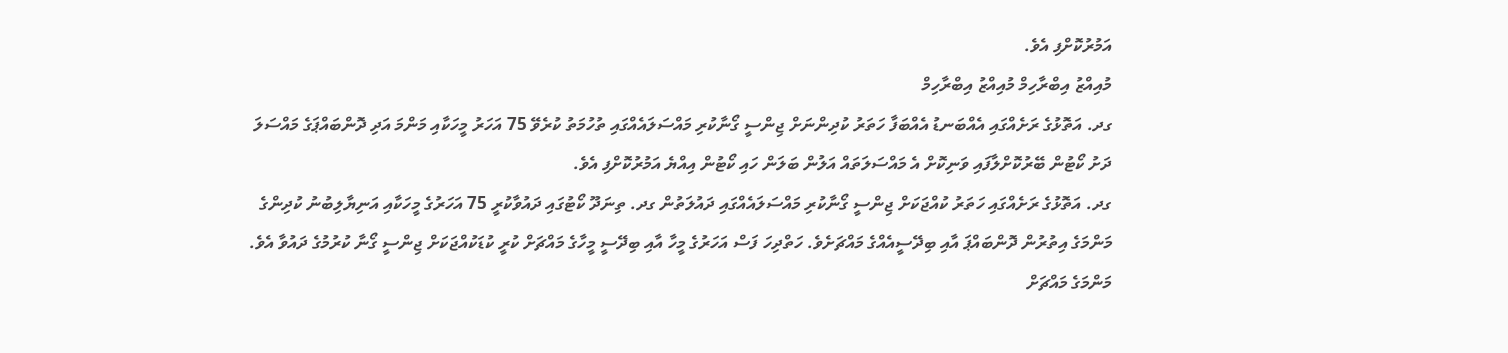އަމުރުކޮށްފި އެވެ.
މުއިއްޒު އިބްރާހިމް މުއިއްޒު އިބްރާހިމް
ގދ. އަތޮޅުގެ ރަށެއްގައި އެއްބަނޑު އެއްބަފާ ހަތަރު ކުދިންނަށް ޖިންސީ ގޯނާކުރި މައްސަލައެއްގައި ތުހުމަތު ކުރެވޭ 75 އަހަރު މީހަކާއި މަންމަ އަދި ދޮންބައްޕަގެ މައްސަލަ ދަށު ކޯޓުން ބޭރުކޮށްލާފައި ވަނިކޮށް އެ މައްސަލަތައް އަލުން ބަލަން ހައި ކޯޓުން އިއްޔެ އަމުރުކޮށްފި އެވެ.
ގދ. އަތޮޅުގެ ރަށެއްގައި ހަތަރު ކުއްޖަކަށް ޖިންސީ ގޯނާކުރި މައްސަލައެއްގައި ދައުލަތުން ގދ. ތިނަދޫ ކޯޓުގައި ދައުވާކުރީ 75 އަހަރުގެ މީހަކާއި އަނިޔާލިބުނު ކުދިންގެ މަންމަގެ އިތުރުން ދޮންބައްޕަ އާއި ބިދޭސީއެއްގެ މައްޗަށެވެ. ހަތްދިހަ ފަސް އަހަރުގެ މީހާ އާއި ބިދޭސީ މީހާގެ މައްޗަށް ކުރީ ކުޑަކުއްޖަކަށް ޖިންސީ ގޯނާ ކުރުމުގެ ދައުވާ އެވެ. މަންމަގެ މައްޗަށް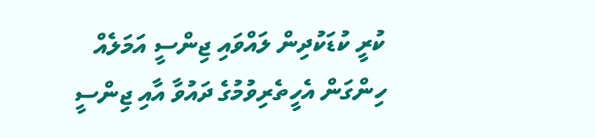ކުރީ ކުޑަކުދިން ލައްވައި ޖިންސީ އަމަލެއް ހިންގަން އެހީތެރިވުމުގެ ދައުވާ އާއި ޖިންސީ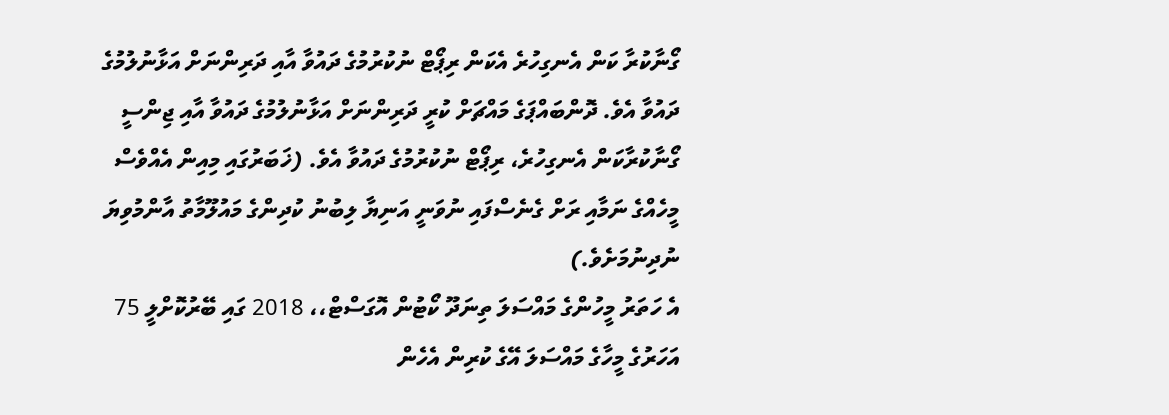ގޯނާކުރާ ކަން އެނގިހުރެ އެކަން ރިޕޯޓް ނުކުރުމުގެ ދައުވާ އާއި ދަރިންނަށް އަޅާނުލުމުގެ ދައުވާ އެވެ. ދޮންބައްޕަގެ މައްޗަށް ކުރީ ދަރިންނަށް އަޅާނުލުމުގެ ދައުވާ އާއި ޖިންސީ ގޯނާކުރާކަން އެނގިހުރެ، ރިޕޯޓް ނުކުރުމުގެ ދައުވާ އެވެ. (ޚަބަރުގައި މިއިން އެއްވެސް މީހެއްގެ ނަމާއި ރަށް ގެނެސްފައި ނުވަނީ އަނިޔާ ލިބުނު ކުދިންގެ މައުލޫމާތު އާންމުވިޔަ ނުދިނުމަށެވެ.)
އެ ހަތަރު މީހުންގެ މައްސަލަ ތިނަދޫ ކޯޓުން އޮގަސްޓް،، 2018 ގައި ބޭރުކޮށްލީ 75 އަހަރުގެ މީހާގެ މައްސަލަ އޭގެ ކުރިން އެހެން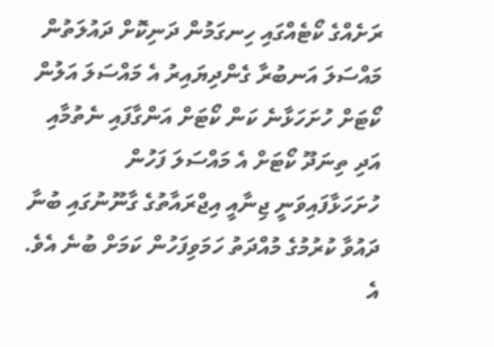ރަށެއްގެ ކޯޓެއްގައި ހިނގަމުން ދަނިކޮށް ދައުލަތުން މައްސަލަ އަނބުރާ ގެންދިޔައިރު އެ މައްސަލަ އަލުން ކޯޓަށް ހުށަހަޅާނެ ކަން ކޯޓަށް އަންގާފައި ނެތުމާއި އަދި ތިނަދޫ ކޯޓަށް އެ މައްސަލަ ފަހުން ހުށަހަޅާފައިވަނީ ޖިނާއީ އިޖްރައާތުގެ ގާނޫނުގައި ބުނާ ދައުވާ ކުރުމުގެ މުއްދަތު ހަމަވިފަހުން ކަމަށް ބުނެ އެވެ.
އެ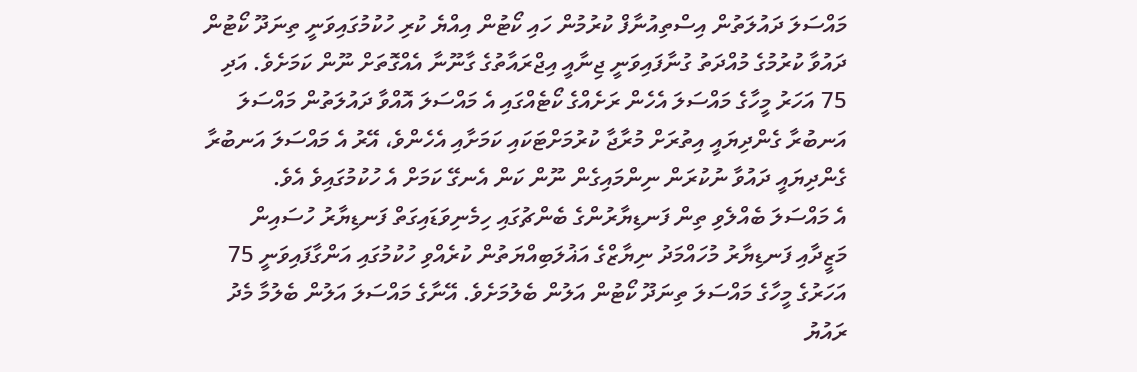މައްސަލަ ދައުލަތުން އިސްތިއުނާފް ކުރުމުން ހައި ކޯޓުން އިއްޔެ ކުރި ހުކުމުގައިވަނީ ތިނަދޫ ކޯޓުން ދައުވާ ކުރުމުގެ މުއްދަތު ގުނާފައިވަނީ ޖިނާއީ އިޖްރައާތުގެ ގާނޫނާ އެއްގޮތަށް ނޫން ކަމަށެވެ. އަދި 75 އަހަރު މީހާގެ މައްސަލަ އެހެން ރަށެއްގެ ކޯޓެއްގައި އެ މައްސަލަ އޮއްވާ ދައުލަތުން މައްސަލަ އަނބުރާ ގެންދިޔައީ އިތުރަށް މުރާޖާ ކުރުމަށްޓަކައި ކަމަށާއި އެހެންވެ، އޭރު އެ މައްސަލަ އަނބުރާ ގެންދިޔައީ ދައުވާ ނުކުރަން ނިންމައިގެން ނޫން ކަން އެނގޭ ކަމަށް އެ ހުކުމުގައިވެ އެވެ.
އެ މައްސަލަ ބެއްލެވި ތިން ފަނޑިޔާރުންގެ ބެންޗުގައި ހިމެނިވަޑައިގަތް ފަނޑިޔާރު ހުސައިން މަޒީދާއި ފަނޑިޔާރު މުހައްމަދު ނިޔާޒްގެ އަޣުލަބިއްޔަތުން ކުރެއްވި ހުކުމުގައި އަންގާފައިވަނީ 75 އަހަރުގެ މީހާގެ މައްސަލަ ތިނަދޫ ކޯޓުން އަލުން ބެލުމަށެވެ. އޭނާގެ މައްސަލަ އަލުން ބެލުމާ މެދު ރައުޔު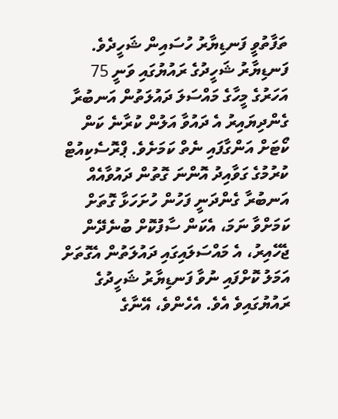ތަފާތުވީ ފަނޑިޔާރު ހުސައިން ޝަހީދެވެ.
ފަނޑިޔާރު ޝަހީދުގެ ރައުޔުގައި ވަނީ 75 އަހަރުގެ މީހާގެ މައްސަލަ ދައުލަތުން އަނބުރާ ގެންދިޔައިރު އެ ދައުވާ އަލުން ކުރާނެ ކަން ކޯޓަށް އަންގާފައި ނެތް ކަމަށެވެ. ޕްރޮސެކިއުޓް ކުރުމުގެ ގަވާއިދު އޮންނަ ގޮތުން ދައުވާއެއް އަނބުރާ ގެންދަނީ ފަހުން ހުށަހަޅާ ގޮތަށް ކަމަށްވާ ނަމަ، އެކަން ސާފުކޮށް ބުނެދޭން ޖެހޭއިރު، އެ މައްސަލައިގައި ދައުލަތުން އެގޮތަށް އަމަލު ކޮށްފައި ނުވާ ފަނޑިޔާރު ޝަހީދުގެ ރައުޔުގައިވެ އެވެ. އެހެންވެ، އޭނާގެ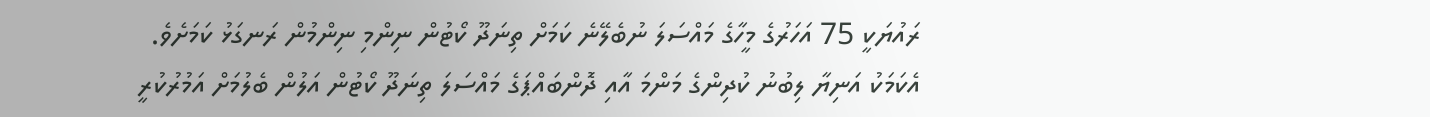ރައުޔަކީ 75 އަހަރުގެ މީހާގެ މައްސަލަ ނުބެލޭނެ ކަމަށް ތިނަދޫ ކޯޓުން ނިންމި ނިންމުން ރަނގަޅު ކަމަށެވެ.
އެކަމަކު އަނިޔާ ލިބުނު ކުދިންގެ މަންމަ އާއި ދޮންބައްޕަގެ މައްސަލަ ތިނަދޫ ކޯޓުން އަލުން ބެލުމަށް އަމުރުކުރީ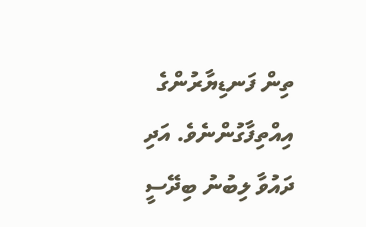ތިން ފަނޑިޔާރުންގެ އިއްތިފާގުންނެވެ. އަދި ދައުވާ ލިބުނު ބިދޭސީ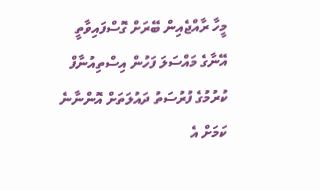މީހާ ރާއްޖެއިން ބޭރަށް ގޮސްފައިވާތީ އޭނާގެ މައްސަލަ ފަހުން އިސްތިއުނާފް ކުރުމުގެ ފުރުސަތު ދައުލަތަށް އޮންނާނެ ކަމަށް އެ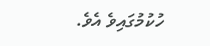ހުކުމުގައިވެ އެވެ.